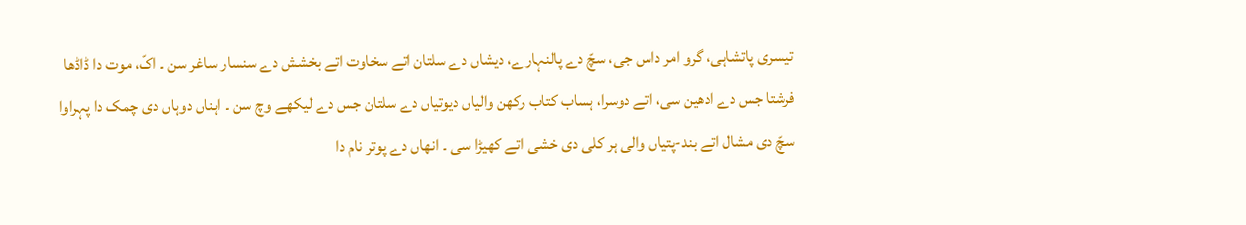تیسری پاتشاہی، گرو امر داس جی، سچّ دے پالنہارے، دیشاں دے سلتان اتے سخاوت اتے بخشش دے سنسار ساغر سن ۔ اکّ، موت دا ڈاڈھا فرشتا جس دے ادھین سی، اتے دوسرا، ہساب کتاب رکھن والیاں دیوتیاں دے سلتان جس دے لیکھے وچ سن ۔ اہناں دوہاں دی چمک دا پہراوا سچّ دی مشال اتے بند-پتیاں والی ہر کلی دی خشی اتے کھیڑا سی ۔ انھاں دے پوتر نام دا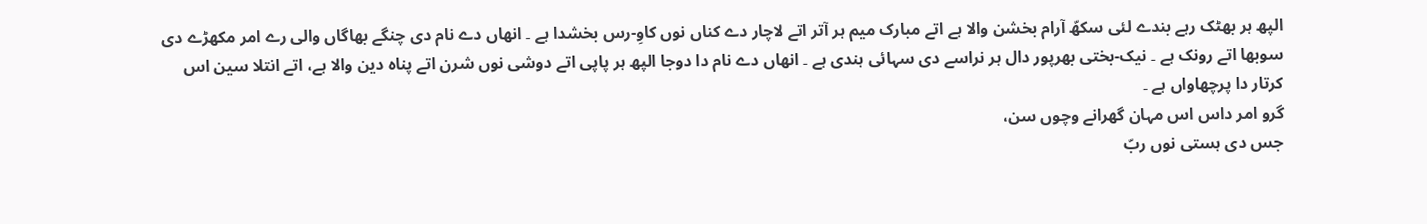الپھ ہر بھٹک رہے بندے لئی سکھّ آرام بخشن والا ہے اتے مبارک میم ہر آتر اتے لاچار دے کناں نوں کاوِ-رس بخشدا ہے ۔ انھاں دے نام دی چنگے بھاگاں والی رے امر مکھڑے دی سوبھا اتے رونک ہے ۔ نیک-بختی بھرپور دال ہر نراسے دی سہائی ہندی ہے ۔ انھاں دے نام دا دوجا الپھ ہر پاپی اتے دوشی نوں شرن اتے پناہ دین والا ہے، اتے انتلا سین اس کرتار دا پرچھاواں ہے ۔
گرو امر داس اس مہان گھرانے وچوں سن،
جس دی ہستی نوں ربّ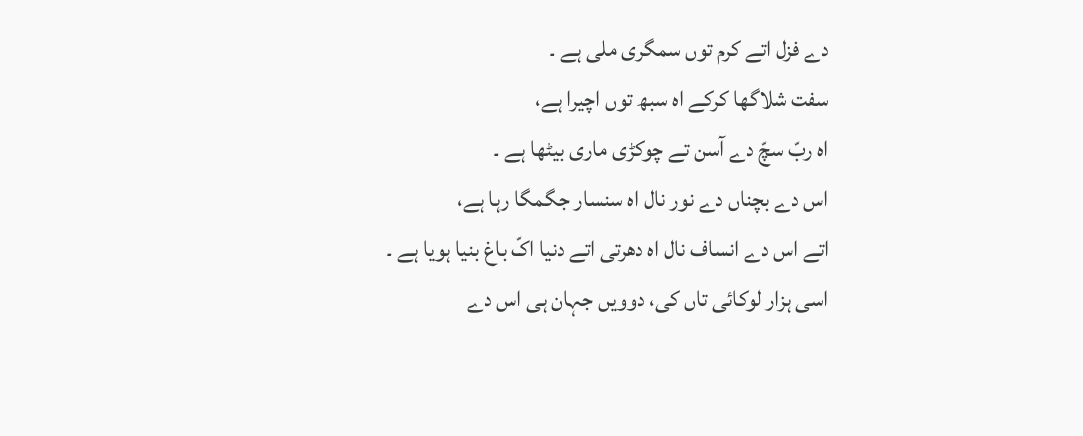دے فزل اتے کرم توں سمگری ملی ہے ۔
سفت شلاگھا کرکے اہ سبھ توں اچیرا ہے،
اہ ربّ سچّ دے آسن تے چوکڑی ماری بیٹھا ہے ۔
اس دے بچناں دے نور نال اہ سنسار جگمگا رہا ہے،
اتے اس دے انساف نال اہ دھرتی اتے دنیا اکّ باغ بنیا ہویا ہے ۔
اسی ہزار لوکائی تاں کی، دوویں جہان ہی اس دے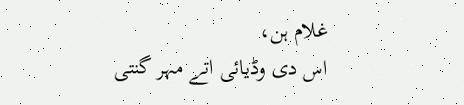غلام ہن،
اس دی وڈیائی اتے مہر گنتی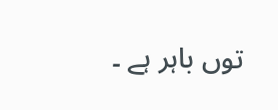توں باہر ہے ۔